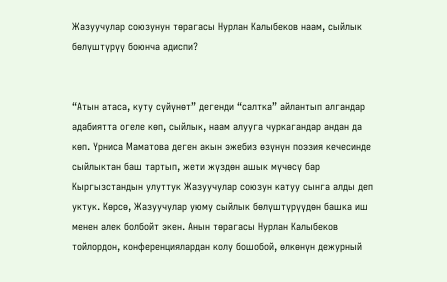Жазуучулар союзунун төрагасы Нурлан Калыбеков наам, сыйлык бөлүштүрүү боюнча адиспи?


“Атын атаса, куту сүйүнөт” дегенди “салтка” айлантып алгандар адабиятта огеле көп, сыйлык, наам алууга чуркагандар андан да көп. Үрниса Маматова деген акын эжебиз өзүнүн поэзия кечесинде сыйлыктан баш тартып, жети жүздөн ашык мүчөсү бар Кыргызстандын улуттук Жазуучулар союзун катуу сынга алды деп уктук. Көрсө, Жазуучулар уюму сыйлык бөлүштүрүүдөн башка иш менен алек болбойт экен. Анын төрагасы Нурлан Калыбеков тойлордон, конференциялардан колу бошобой, өлкөнүн дежурный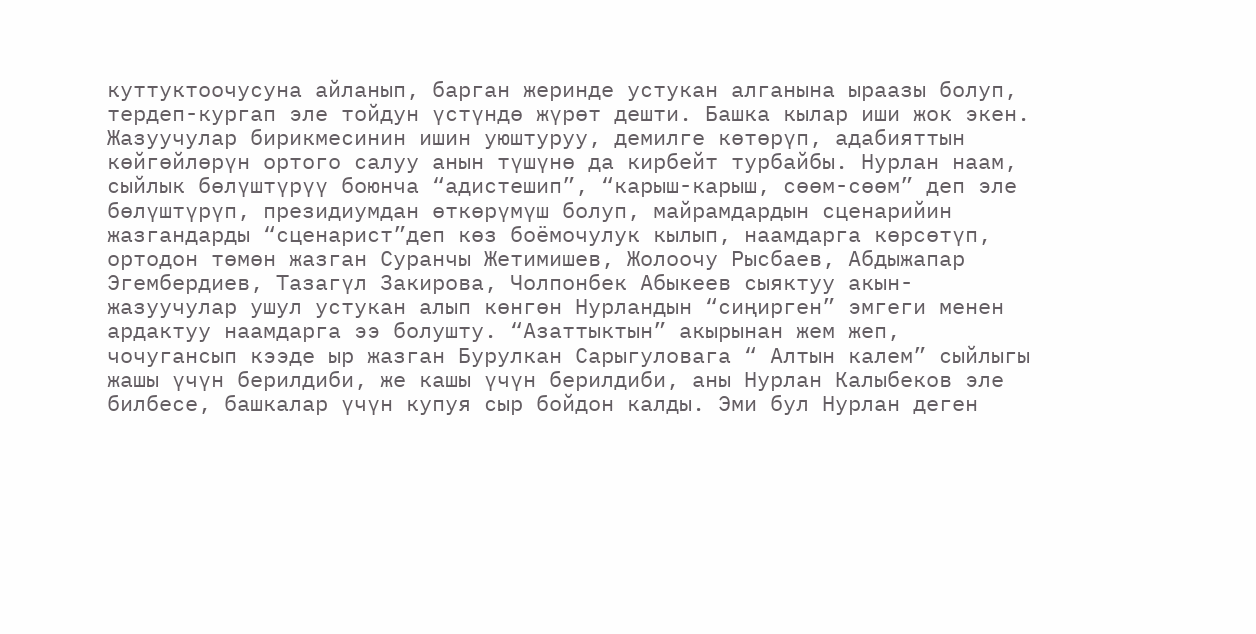куттуктоочусуна айланып, барган жеринде устукан алганына ыраазы болуп, тердеп-кургап эле тойдун үстүндө жүрөт дешти. Башка кылар иши жок экен. Жазуучулар бирикмесинин ишин уюштуруу, демилге көтөрүп, адабияттын көйгөйлөрүн ортого салуу анын түшүнө да кирбейт турбайбы. Нурлан наам, сыйлык бөлүштүрүү боюнча “адистешип”, “карыш-карыш, сөөм-сөөм” деп эле бөлүштүрүп, президиумдан өткөрүмүш болуп, майрамдардын сценарийин жазгандарды “сценарист”деп көз боёмочулук кылып, наамдарга көрсөтүп, ортодон төмөн жазган Суранчы Жетимишев, Жолоочу Рысбаев, Абдыжапар Эгембердиев, Тазагүл Закирова, Чолпонбек Абыкеев сыяктуу акын-жазуучулар ушул устукан алып көнгөн Нурландын “сиңирген” эмгеги менен ардактуу наамдарга ээ болушту. “Азаттыктын” акырынан жем жеп, чочугансып кээде ыр жазган Бурулкан Сарыгуловага “ Алтын калем” сыйлыгы жашы үчүн берилдиби, же кашы үчүн берилдиби, аны Нурлан Калыбеков эле билбесе, башкалар үчүн купуя сыр бойдон калды. Эми бул Нурлан деген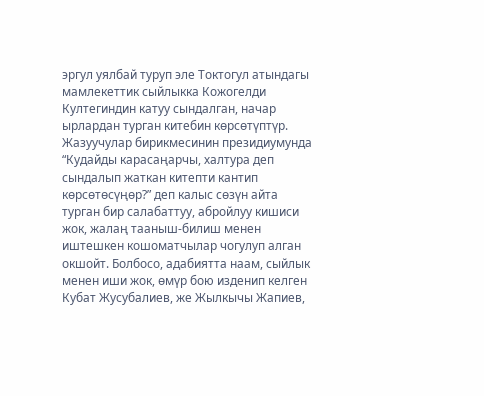эргул уялбай туруп эле Токтогул атындагы мамлекеттик сыйлыкка Кожогелди Култегиндин катуу сындалган, начар ырлардан турган китебин көрсөтүптүр. Жазуучулар бирикмесинин президиумунда “Кудайды карасаңарчы, халтура деп сындалып жаткан китепти кантип көрсөтөсүңөр?” деп калыс сөзүн айта турган бир салабаттуу, абройлуу кишиси жок, жалаң тааныш-билиш менен иштешкен кошоматчылар чогулуп алган окшойт. Болбосо, адабиятта наам, сыйлык менен иши жок, өмүр бою изденип келген Кубат Жусубалиев, же Жылкычы Жапиев,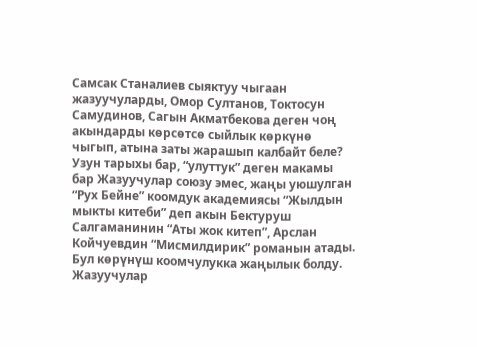Самсак Станалиев сыяктуу чыгаан жазуучуларды, Омор Султанов, Токтосун Самудинов, Сагын Акматбекова деген чоң акындарды көрсөтсө сыйлык көркүнө чыгып, атына заты жарашып калбайт беле?
Узун тарыхы бар, “улуттук” деген макамы бар Жазуучулар союзу эмес, жаңы уюшулган “Рух Бейне” коомдук академиясы “Жылдын мыкты китеби” деп акын Бектуруш Салгаманинин “Аты жок китеп”, Арслан Койчуевдин “Мисмилдирик” романын атады. Бул көрүнүш коомчулукка жаңылык болду. Жазуучулар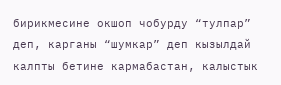бирикмесине окшоп чобурду “тулпар” деп, карганы “шумкар” деп кызылдай калпты бетине кармабастан, калыстык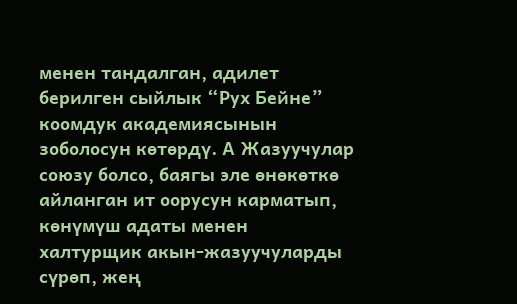менен тандалган, адилет берилген сыйлык “Рух Бейне” коомдук академиясынын зоболосун көтөрдү. А Жазуучулар союзу болсо, баягы эле өнөкөткө айланган ит оорусун карматып, көнүмүш адаты менен халтурщик акын-жазуучуларды сүрөп, жең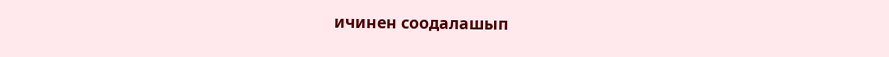ичинен соодалашып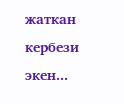жаткан кербези экен...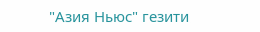"Азия Ньюс" гезити